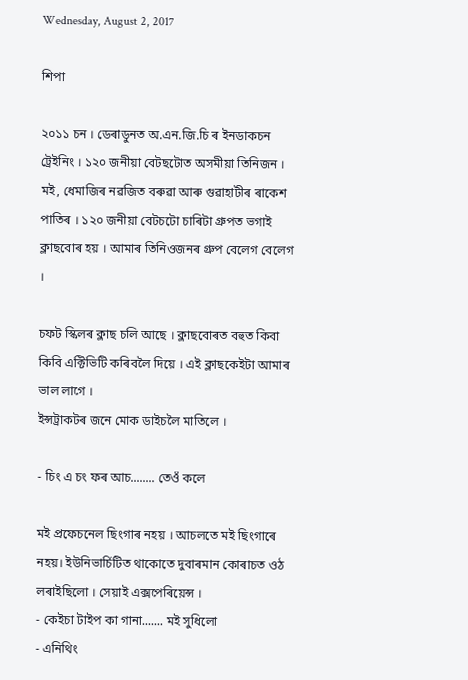Wednesday, August 2, 2017

শিপা

২০১১ চন । ডেৰাডুনত অ.এন.জি.চি ৰ ইনডাকচন ট্ৰেইনিং । ১২০ জনীয়া বেটছটোত অসমীয়া তিনিজন । মই, ধেমাজিৰ নৱজিত বৰুৱা আৰু গুৱাহাটীৰ ৰাকেশ পাতিৰ । ১২০ জনীয়া বেটচটো চাৰিটা গ্ৰুপত ভগাই ক্লাছবোৰ হয় । আমাৰ তিনিওজনৰ গ্ৰুপ বেলেগ বেলেগ ।

চফট স্কিলৰ ক্লাছ চলি আছে । ক্লাছবোৰত বহুত কিবা কিবি এক্টিভিটি কৰিবলৈ দিয়ে । এই ক্লাছকেইটা আমাৰ ভাল লাগে ।
ইন্সট্ৰাকটৰ জনে মোক ডাইচলৈ মাতিলে ।

- চিং এ চং ফৰ আচ........ তেওঁ কলে

মই প্ৰফেচনেল ছিংগাৰ নহয় । আচলতে মই ছিংগাৰে নহয়। ইউনিভাৰ্চিটিত থাকোতে দুবাৰমান কোৰাচত ওঠ লৰাইছিলো । সেয়াই এক্সপেৰিয়েন্স ।
- কেইচা টাইপ কা গানা....... মই সুধিলো
- এনিথিং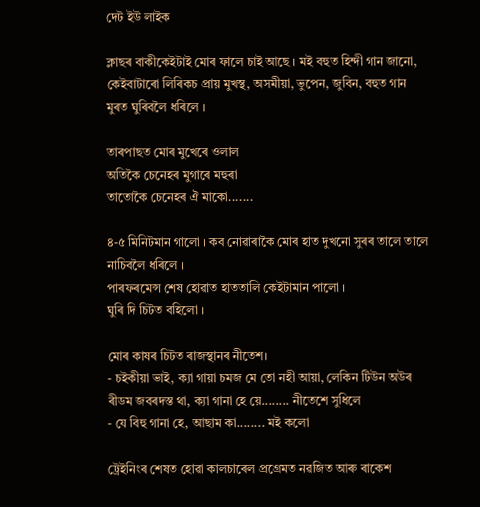দেট ইউ লাইক

ক্লাছৰ বাকীকেইটাই মোৰ ফালে চাই আছে । মই বহুত হিন্দী গান জানো, কেইবাটাৰো লিৰিকচ প্ৰায় মুখস্থ, অসমীয়া, ভুপেন, জুবিন, বহুত গান মুৰত ঘুৰিবলৈ ধৰিলে ।

তাৰপাছত মোৰ মুখেৰে ওলাল
অতিকৈ চেনেহৰ মুগাৰে মহুৰা
তাতোকৈ চেনেহৰ ঐ মাকো.......

৪-৫ মিনিটমান গালো । কব নোৱাৰাকৈ মোৰ হাত দুখনো সুৰৰ তালে তালে নাচিবলৈ ধৰিলে ।
পাৰফৰমেন্স শেষ হোৱাত হাততালি কেইটামান পালো ।
ঘুৰি দি চিটত বহিলো ।

মোৰ কাষৰ চিটত ৰাজস্থানৰ নীতেশ।
- চইকীয়া ভাই, ক্যা গায়া চমজ মে তো নহী আয়া, লেকিন টিউন অউৰ ৰীডম জবৰদস্ত থা, ক্যা গানা হে য়ে........ নীতেশে সুধিলে
- যে বিহু গানা হে, আছাম কা........ মই কলো

ট্ৰেইনিংৰ শেষত হোৱা কালচাৰেল প্ৰগ্ৰেমত নৱজিত আৰু ৰাকেশ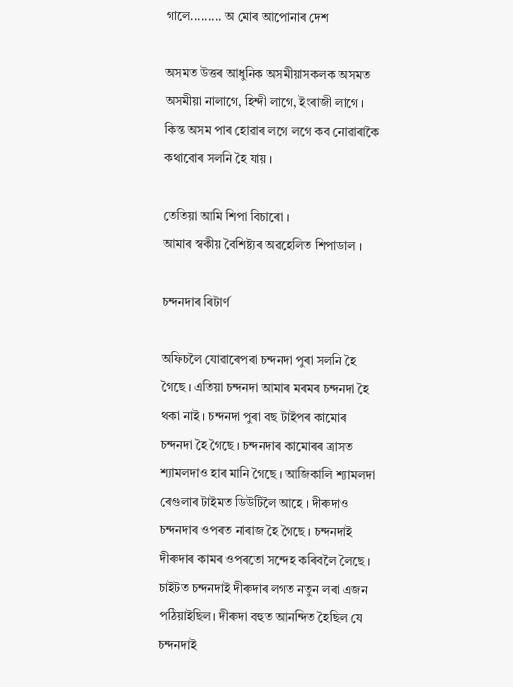গালে......... অ মোৰ আপোনাৰ দেশ

অসমত উত্তৰ আধুনিক অসমীয়াসকলক অসমত অসমীয়া নালাগে, হিন্দী লাগে, ইংৰাজী লাগে । কিন্ত অসম পাৰ হোৱাৰ লগে লগে কব নোৱাৰাকৈ কথাবোৰ সলনি হৈ যায় ।

তেতিয়া আমি শিপা বিচাৰো ।
আমাৰ স্বকীয় বৈশিষ্ট্যৰ অৱহেলিত শিপাডাল ।

চন্দনদাৰ ৰিটাৰ্ণ

অফিচলৈ যোৱাৰেপৰা চন্দনদা পুৰা সলনি হৈ গৈছে । এতিয়া চন্দনদা আমাৰ মৰমৰ চন্দনদা হৈ থকা নাই । চন্দনদা পুৰা বছ টাইপৰ কামোৰ চন্দনদা হৈ গৈছে । চন্দনদাৰ কামোৰৰ ত্ৰাসত শ্যামলদাও হাৰ মানি গৈছে । আজিকালি শ্যামলদা ৰেগুলাৰ টাইমত ডিউটিলৈ আহে । দীৰুদাও চন্দনদাৰ ওপৰত নাৰাজ হৈ গৈছে । চন্দনদাই দীৰুদাৰ কামৰ ওপৰতো সন্দেহ কৰিবলৈ লৈছে । চাইটত চন্দনদাই দীৰুদাৰ লগত নতুন লৰা এজন পঠিয়াইছিল। দীৰুদা বহুত আনন্দিত হৈছিল যে চন্দনদাই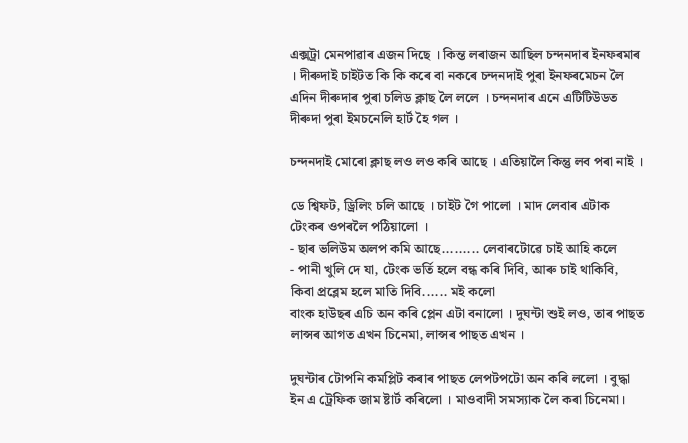এক্সট্ৰা মেনপাৱাৰ এজন দিছে । কিন্ত লৰাজন আছিল চন্দনদাৰ ইনফৰমাৰ । দীৰুদাই চাইটত কি কি কৰে বা নকৰে চন্দনদাই পুৰা ইনফৰমেচন লৈ এদিন দীৰুদাৰ পুৰা চলিড ক্লাছ লৈ ললে । চন্দনদাৰ এনে এটিটিউডত দীৰুদা পুৰা ইমচনেলি হাৰ্ট হৈ গল ।

চন্দনদাই মোৰো ক্লাছ লও লও কৰি আছে । এতিয়ালৈ কিন্তু লব পৰা নাই ।

ডে শ্বিফট, ড্ৰিলিং চলি আছে । চাইট গৈ পালো । মাদ লেবাৰ এটাক টেংকৰ ওপৰলৈ পঠিয়ালো ।
- ছাৰ ভলিউম অলপ কমি আছে......... লেবাৰটোৱে চাই আহি কলে
- পানী খুলি দে যা, টেংক ভৰ্তি হলে বন্ধ কৰি দিবি, আৰু চাই থাকিবি, কিবা প্ৰব্লেম হলে মাতি দিবি...... মই কলো
বাংক হাউছৰ এচি অন কৰি প্লেন এটা বনালো । দুঘন্টা শুই লও, তাৰ পাছত লান্সৰ আগত এখন চিনেমা, লান্সৰ পাছত এখন ।

দুঘন্টাৰ টোপনি কমপ্লিট কৰাৰ পাছত লেপটপটো অন কৰি ললো । বুদ্ধা ইন এ ট্ৰেফিক জাম ষ্টাৰ্ট কৰিলো । মাওবাদী সমস্যাক লৈ কৰা চিনেমা।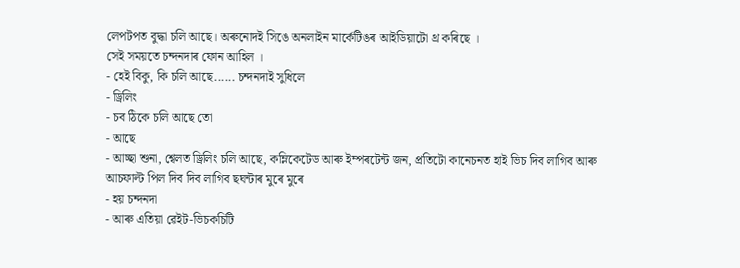লেপটপত বুদ্ধা চলি আছে। অৰুনোদই সিঙে অনলাইন মাৰ্কেটিঙৰ আইডিয়াটো থ্ৰ কৰিছে ।
সেই সময়তে চন্দনদাৰ ফোন আহিল ।
- হেই বিকু, কি চলি আছে...... চন্দনদাই সুধিলে
- ড্ৰিলিং
- চব ঠিকে চলি আছে তো
- আছে
- আচ্ছা শুনা, শ্বেলত ড্ৰিলিং চলি আছে, কম্লিকেটেড আৰু ইম্পৰটেন্ট জন, প্ৰতিটো কানেচনত হাই ভিচ দিব লাগিব আৰু আচফাল্ট পিল দিব দিব লাগিব ছঘন্টাৰ মুৰে মুৰে
- হয় চন্দনদা
- আৰু এতিয়া ৱেইট-ভিচকচিটি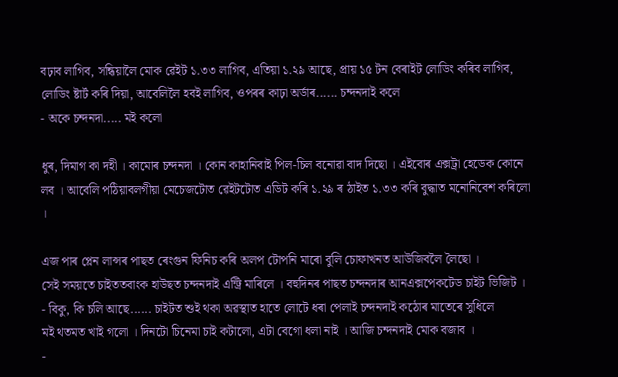বঢ়াব লাগিব, সন্ধিয়ালৈ মোক ৱেইট ১.৩৩ লাগিব, এতিয়া ১.২৯ আছে, প্ৰায় ১৫ টন বেৰাইট লোডিং কৰিব লাগিব, লোডিং ষ্টাৰ্ট কৰি দিয়া, আবেলিলৈ হবই লাগিব, ওপৰৰ কাঢ়া অৰ্ডাৰ...... চন্দনদাই কলে
- অকে চন্দনদা..... মই কলো

ধুৰ, দিমাগ কা দহী । কামোৰ চন্দনদা । কোন কাহানিবাই পিল-চিল বনোৱা বাদ দিছো । এইবোৰ এক্সট্ৰা হেডেক কোনে লব । আবেলি পঠিয়াবলগীয়া মেচেজটোত ৱেইটটোত এডিট কৰি ১.২৯ ৰ ঠাইত ১.৩৩ কৰি বুদ্ধাত মনোনিবেশ কৰিলো ।

এজ পাৰ প্লেন লান্সৰ পাছত ৰেংগুন ফিনিচ কৰি অলপ টোপনি মাৰো বুলি চোফাখনত আউজিবলৈ লৈছো ।
সেই সময়তে চাইততবাংক হাউছত চন্দনদাই এন্ট্ৰি মাৰিলে । বহুদিনৰ পাছত চন্দনদাৰ আনএক্সপেকটেড চাইট ভিজিট ।
- বিকু, কি চলি আছে...... চাইটত শুই থকা অৱস্থাত হাতে লোটে ধৰা পেলাই চন্দনদাই কঠোৰ মাতেৰে সুধিলে
মই থতমত খাই গলো । দিনটো চিনেমা চাই কটালো, এটা বেগো ধলা নাই । আজি চন্দনদাই মোক বজাব ।
-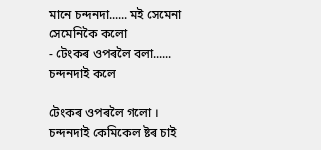মানে চন্দনদা...... মই সেমেনা সেমেনিকৈ কলো
- টেংকৰ ওপৰলৈ বলা...... চন্দনদাই কলে

টেংকৰ ওপৰলৈ গলো । চন্দনদাই কেমিকেল ষ্টৰ চাই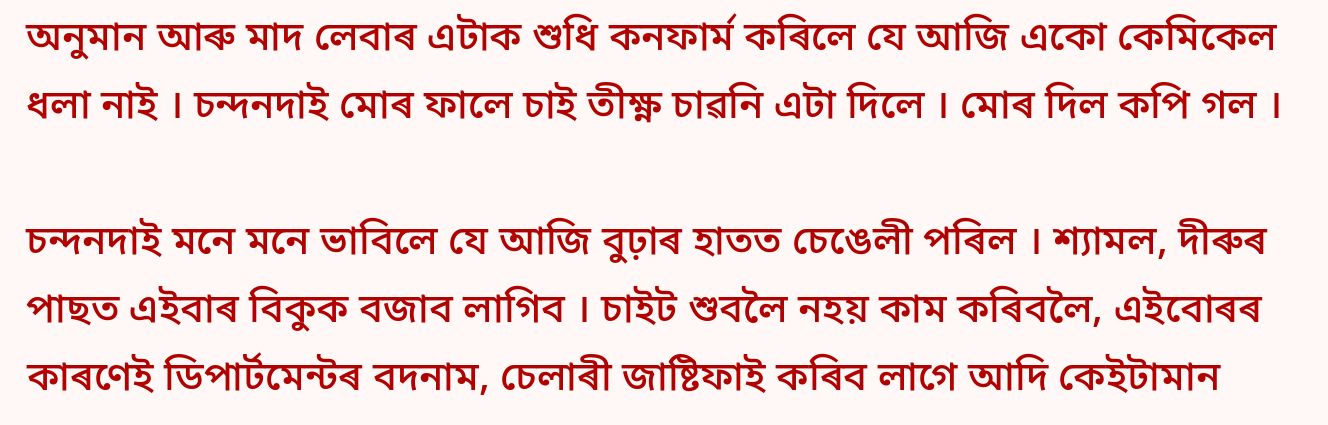অনুমান আৰু মাদ লেবাৰ এটাক শুধি কনফাৰ্ম কৰিলে যে আজি একো কেমিকেল ধলা নাই । চন্দনদাই মোৰ ফালে চাই তীক্ষ্ণ চাৱনি এটা দিলে । মোৰ দিল কপি গল ।

চন্দনদাই মনে মনে ভাবিলে যে আজি বুঢ়াৰ হাতত চেঙেলী পৰিল । শ্যামল, দীৰুৰ পাছত এইবাৰ বিকুক বজাব লাগিব । চাইট শুবলৈ নহয় কাম কৰিবলৈ, এইবোৰৰ কাৰণেই ডিপাৰ্টমেন্টৰ বদনাম, চেলাৰী জাষ্টিফাই কৰিব লাগে আদি কেইটামান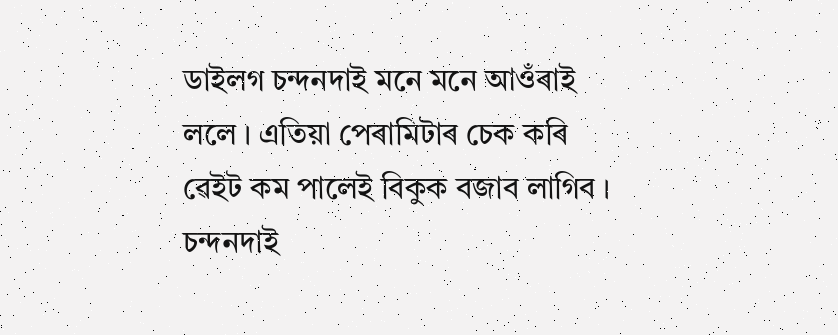ডাইলগ চন্দনদাই মনে মনে আওঁৰাই ললে । এতিয়া পেৰামিটাৰ চেক কৰি ৱেইট কম পালেই বিকুক বজাব লাগিব । চন্দনদাই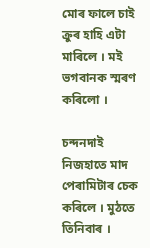মোৰ ফালে চাই ক্ৰুৰ হাহি এটা মাৰিলে । মই ভগবানক স্মৰণ কৰিলো ।

চন্দনদাই নিজহাতে মাদ পেৰামিটাৰ চেক কৰিলে । মুঠতে তিনিবাৰ ।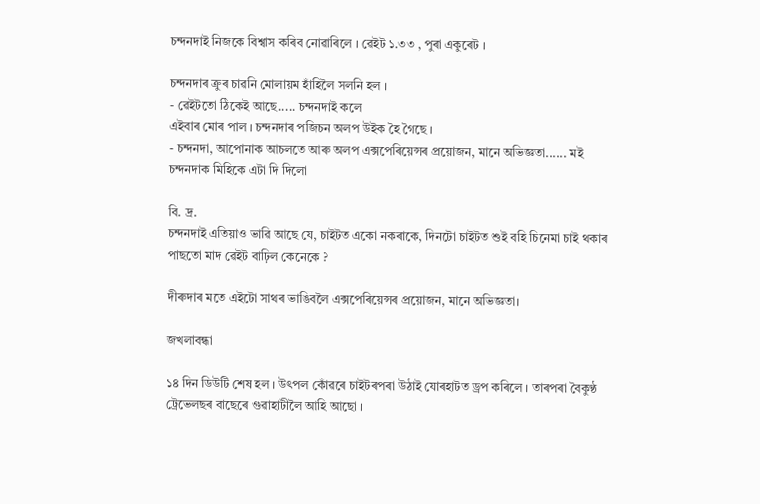চন্দনদাই নিজকে বিশ্বাস কৰিব নোৱাৰিলে । ৱেইট ১.৩৩ , পুৰা একুৰেট ।

চন্দনদাৰ ক্ৰুৰ চাৱনি মোলায়ম হাঁহিলৈ সলনি হল ।
- ৱেইটতো ঠিকেই আছে..... চন্দনদাই কলে
এইবাৰ মোৰ পাল । চন্দনদাৰ পজিচন অলপ উইক হৈ গৈছে ।
- চন্দনদা, আপোনাক আচলতে আৰু অলপ এক্সপেৰিয়েন্সৰ প্ৰয়োজন, মানে অভিজ্ঞতা...... মই চন্দনদাক মিহিকে এটা দি দিলো

বি. দ্ৰ.
চন্দনদাই এতিয়াও ভাৱি আছে যে, চাইটত একো নকৰাকে, দিনটো চাইটত শুই বহি চিনেমা চাই থকাৰ পাছতো মাদ ৱেইট বাঢ়িল কেনেকে ?

দীৰুদাৰ মতে এইটো সাথৰ ভাঙিবলৈ এক্সপেৰিয়েন্সৰ প্ৰয়োজন, মানে অভিজ্ঞতা।

জখলাবন্ধা

১৪ দিন ডিউটি শেষ হল । উৎপল কোঁৱৰে চাইটৰপৰা উঠাই যোৰহাটত ড্ৰপ কৰিলে । তাৰপৰা বৈকুণ্ঠ ট্ৰেভেলছৰ বাছেৰে গুৱাহাটীলৈ আহি আছো ।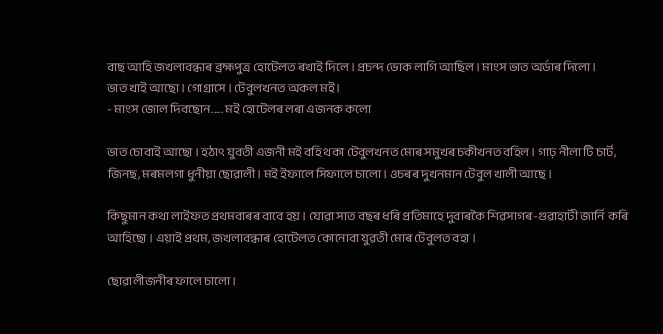বাছ আহি জখলাবন্ধাৰ ব্ৰহ্মপুত্ৰ হোটেলত ৰখাই দিলে । প্ৰচন্দ ভোক লাগি আছিল । মাংস ভাত অৰ্ডাৰ দিলো ।
ভাত খাই আছো । গোগ্ৰাসে । টেবুলখনত অকল মই ।
- মাংস জোল দিবছোন..... মই হোটেলৰ লৰা এজনক কলো

ভাত চোবাই আছো । হঠাৎ যুবতী এজনী মই বহি থকা টেবুলখনত মোৰ সমুখৰ চকীখনত বহিল । গাঢ় নীলা টি চাৰ্ট, জিনছ, মৰমলগা ধুনীয়া ছোৱালী । মই ইফালে সিফালে চালো । ওচৰৰ দুখনমান টেবুল খালী আছে ।

কিছুমান কথা লাইফত প্ৰথমবাৰৰ বাবে হয় । যোৱা সাত বছৰ ধৰি প্ৰতিমাহে দুবাৰকৈ শিৱসাগৰ-গুৱাহাটী জাৰ্নি কৰি আহিছো । এয়াই প্ৰথম, জখলাবন্ধাৰ হোটেলত কোনোবা যুৱতী মোৰ টেবুলত বহা ।

ছোৱালীজনীৰ ফালে চালো ।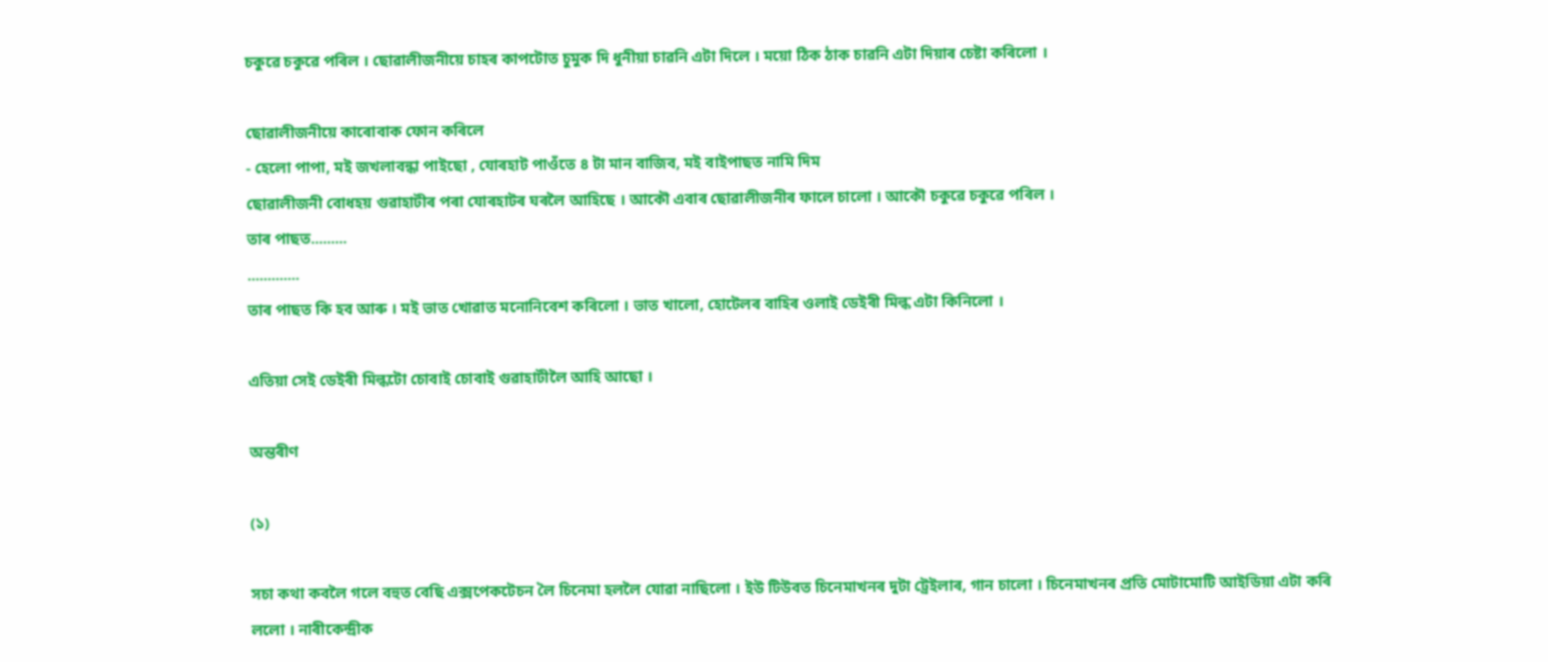চকুৱে চকুৱে পৰিল । ছোৱালীজনীয়ে চাহৰ কাপটোত চুমুক দি ধুনীয়া চাৱনি এটা দিলে । ময়ো ঠিক ঠাক চাৱনি এটা দিয়াৰ চেষ্টা কৰিলো ।

ছোৱালীজনীয়ে কাৰোবাক ফোন কৰিলে
- হেলো পাপা, মই জখলাবন্ধা পাইছো , যোৰহাট পাওঁতে ৪ টা মান বাজিব, মই বাইপাছত নামি দিম
ছোৱালীজনী বোধহয় গুৱাহাটীৰ পৰা যোৰহাটৰ ঘৰলৈ আহিছে । আকৌ এবাৰ ছোৱালীজনীৰ ফালে চালো । আকৌ চকুৱে চকুৱে পৰিল ।
তাৰ পাছত.........
.............
তাৰ পাছত কি হব আৰু । মই ভাত খোৱাত মনোনিবেশ কৰিলো । ভাত খালো, হোটেলৰ বাহিৰ ওলাই ডেইৰী মিল্ক এটা কিনিলো ।

এতিয়া সেই ডেইৰী মিল্কটো চোবাই চোবাই গুৱাহাটীলৈ আহি আছো ।

অন্তৰীণ

(১)

সচা কথা কবলৈ গলে বহুত বেছি এক্সপেকটেচন লৈ চিনেমা হললৈ যোৱা নাছিলো । ইউ টিউবত চিনেমাখনৰ দুটা ট্ৰেইলাৰ, গান চালো । চিনেমাখনৰ প্ৰতি মোটামোটি আইডিয়া এটা কৰি ললো । নাৰীকেন্দ্ৰীক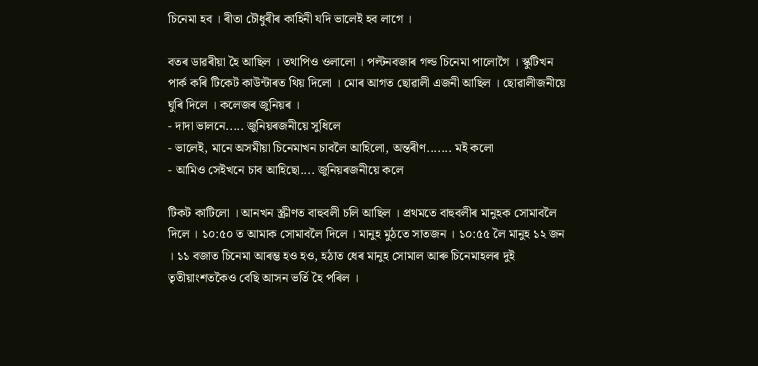চিনেমা হব । ৰীতা চৌধুৰীৰ কাহিনী যদি ভালেই হব লাগে ।

বতৰ ডাৱৰীয়া হৈ আছিল । তথাপিও ওলালো । পল্টনবজাৰ গল্ড চিনেমা পালোগৈ । স্কুটিখন পাৰ্ক কৰি টিকেট কাউন্টাৰত থিয় দিলো । মোৰ আগত ছোৱালী এজনী আছিল । ছোৱালীজনীয়ে ঘুৰি দিলে । কলেজৰ জুনিয়ৰ ।
- দাদা ভালনে..... জুনিয়ৰজনীয়ে সুধিলে
- ভালেই, মানে অসমীয়া চিনেমাখন চাবলৈ আহিলো, অন্তৰীণ....... মই কলো
- আমিও সেইখনে চাব আহিছো.... জুনিয়ৰজনীয়ে কলে

টিকট কাটিলো । আনখন স্ক্ৰীণত বাহুবলী চলি আছিল । প্ৰথমতে বাহুবলীৰ মানুহক সোমাবলৈ দিলে । ১০:৫০ ত আমাক সোমাবলৈ দিলে । মানুহ মুঠতে সাতজন । ১০:৫৫ লৈ মানুহ ১২ জন । ১১ বজাত চিনেমা আৰম্ভ হও হও, হঠাত ধেৰ মানুহ সোমাল আৰু চিনেমাহলৰ দুই তৃতীয়াংশতকৈও বেছি আসন ভৰ্তি হৈ পৰিল ।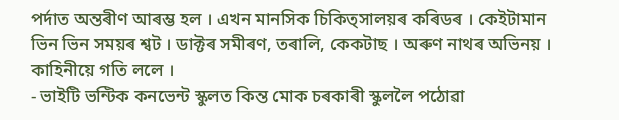পৰ্দাত অন্তৰীণ আৰম্ভ হল । এখন মানসিক চিকিত্সালয়ৰ কৰিডৰ । কেইটামান ভিন ভিন সময়ৰ শ্বট । ডাক্টৰ সমীৰণ, তৰালি, কেকটাছ । অৰুণ নাথৰ অভিনয় । কাহিনীয়ে গতি ললে ।
- ভাইটি ভন্টিক কনভেন্ট স্কুলত কিন্ত মোক চৰকাৰী স্কুললৈ পঠোৱা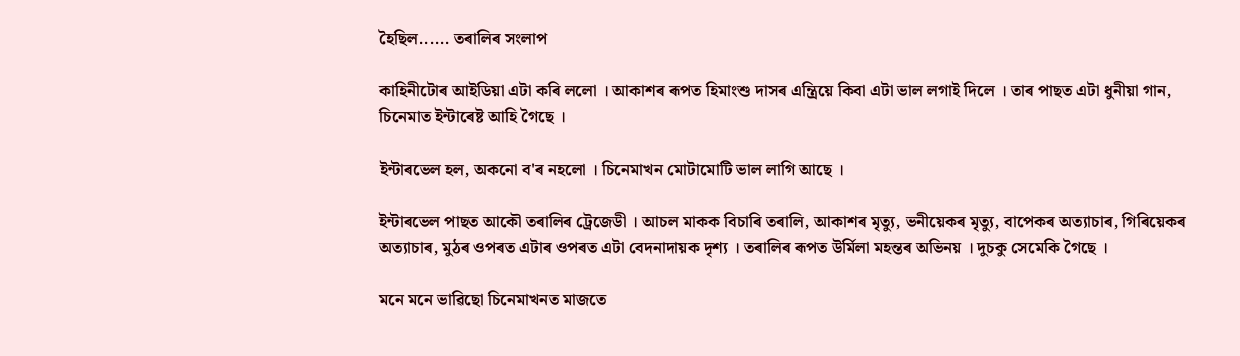হৈছিল...... তৰালিৰ সংলাপ

কাহিনীটোৰ আইডিয়া এটা কৰি ললো । আকাশৰ ৰূপত হিমাংশু দাসৰ এন্ত্ৰিয়ে কিবা এটা ভাল লগাই দিলে । তাৰ পাছত এটা ধুনীয়া গান, চিনেমাত ইন্টাৰেষ্ট আহি গৈছে ।

ইন্টাৰভেল হল, অকনো ব'ৰ নহলো । চিনেমাখন মোটামোটি ভাল লাগি আছে ।

ইন্টাৰভেল পাছত আকৌ তৰালিৰ ট্ৰেজেডী । আচল মাকক বিচাৰি তৰালি, আকাশৰ মৃত্যু, ভনীয়েকৰ মৃত্যু, বাপেকৰ অত্যাচাৰ, গিৰিয়েকৰ অত্যাচাৰ, মুঠৰ ওপৰত এটাৰ ওপৰত এটা বেদনাদায়ক দৃশ্য । তৰালিৰ ৰূপত উৰ্মিলা মহন্তৰ অভিনয় । দুচকু সেমেকি গৈছে ।

মনে মনে ভাৱিছো চিনেমাখনত মাজতে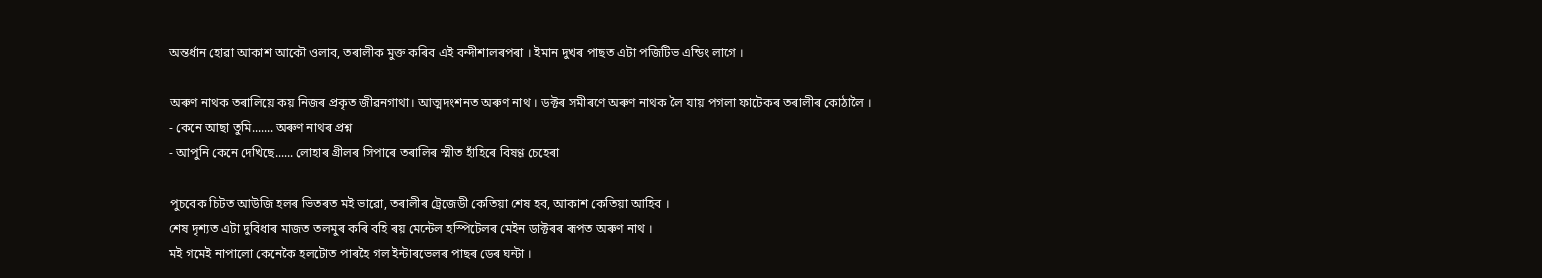অন্তৰ্ধান হোৱা আকাশ আকৌ ওলাব, তৰালীক মুক্ত কৰিব এই বন্দীশালৰপৰা । ইমান দুখৰ পাছত এটা পজিটিভ এন্ডিং লাগে ।

অৰুণ নাথক তৰালিয়ে কয় নিজৰ প্ৰকৃত জীৱনগাথা। আত্মদংশনত অৰুণ নাথ । ডক্টৰ সমীৰণে অৰুণ নাথক লৈ যায় পগলা ফাটেকৰ তৰালীৰ কোঠালৈ ।
- কেনে আছা তুমি....... অৰুণ নাথৰ প্ৰশ্ন
- আপুনি কেনে দেখিছে...... লোহাৰ গ্ৰীলৰ সিপাৰে তৰালিৰ স্মীত হাঁহিৰে বিষণ্ণ চেহেৰা

পুচবেক চিটত আউজি হলৰ ভিতৰত মই ভাৱো, তৰালীৰ ট্ৰেজেডী কেতিয়া শেষ হব, আকাশ কেতিয়া আহিব ।
শেষ দৃশ্যত এটা দুবিধাৰ মাজত তলমুৰ কৰি বহি ৰয় মেন্টেল হস্পিটেলৰ মেইন ডাক্টৰৰ ৰূপত অৰুণ নাথ ।
মই গমেই নাপালো কেনেকৈ হলটোত পাৰহৈ গল ইন্টাৰভেলৰ পাছৰ ডেৰ ঘন্টা ।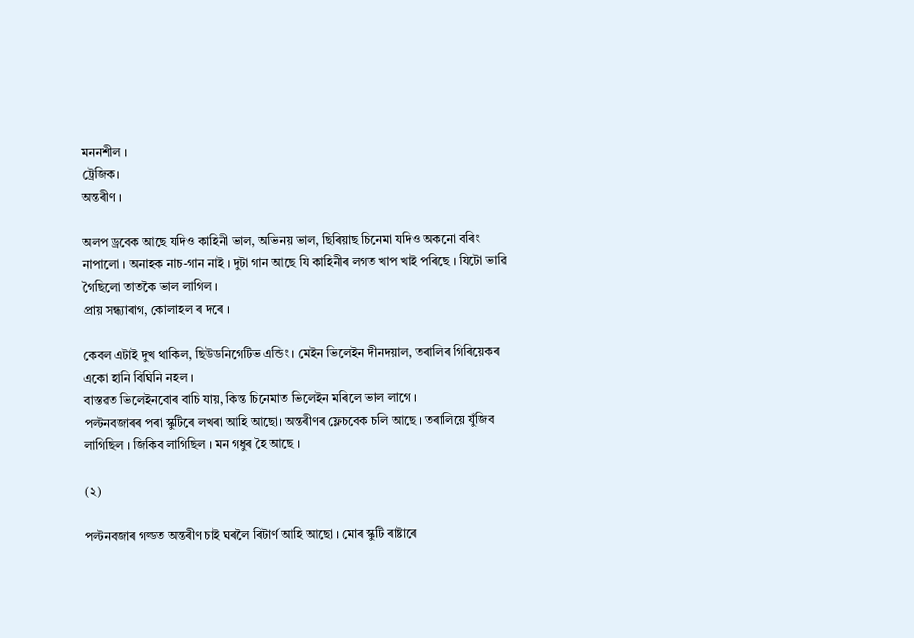মননশীল ।
ট্ৰেজিক।
অন্তৰীণ ।

অলপ ড্ৰবেক আছে যদিও কাহিনী ভাল, অভিনয় ভাল, ছিৰিয়াছ চিনেমা যদিও অকনো বৰিং নাপালো । অনাহক নাচ-গান নাই । দুটা গান আছে যি কাহিনীৰ লগত খাপ খাই পৰিছে । যিটো ভাৱি গৈছিলো তাতকৈ ভাল লাগিল ।
প্ৰায় সন্ধ্যাৰাগ, কোলাহল ৰ দৰে ।

কেবল এটাই দুখ থাকিল, ছিউডনিগেটিভ এন্ডিং । মেইন ভিলেইন দীনদয়াল, তৰালিৰ গিৰিয়েকৰ একো হানি বিঘিনি নহল ।
বাস্তৱত ভিলেইনবোৰ বাচি যায়, কিন্ত চিনেমাত ভিলেইন মৰিলে ভাল লাগে ।
পল্টনবজাৰৰ পৰা স্কুটিৰে লখৰা আহি আছো। অন্তৰীণৰ ফ্লেচবেক চলি আছে । তৰালিয়ে যুঁজিব লাগিছিল । জিকিব লাগিছিল । মন গধুৰ হৈ আছে ।

(২)

পল্টনবজাৰ গল্ডত অন্তৰীণ চাই ঘৰলৈ ৰিটাৰ্ণ আহি আছো । মোৰ স্কুটি ৰাষ্টাৰে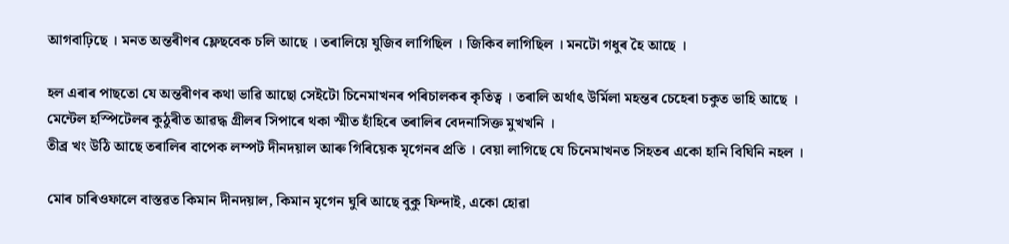আগবাঢ়িছে । মনত অন্তৰীণৰ ফ্লেছবেক চলি আছে । তৰালিয়ে যুজিব লাগিছিল । জিকিব লাগিছিল । মনটো গধুৰ হৈ আছে ।

হল এৰাৰ পাছতো যে অন্তৰীণৰ কথা ভাৱি আছো সেইটো চিনেমাখনৰ পৰিচালকৰ কৃতিত্ব । তৰালি অৰ্থাৎ উৰ্মিলা মহন্তৰ চেহেৰা চকুত ভাহি আছে । মেন্টেল হস্পিটেলৰ কুঠুৰীত আৱদ্ধ গ্ৰীলৰ সিপাৰে থকা স্মীত হাঁহিৰে তৰালিৰ বেদনাসিক্ত মুখখনি ।
তীব্ৰ খং উঠি আছে তৰালিৰ বাপেক লম্পট দীনদয়াল আৰু গিৰিয়েক মৃগেনৰ প্ৰতি । বেয়া লাগিছে যে চিনেমাখনত সিহতৰ একো হানি বিঘিনি নহল ।

মোৰ চাৰিওফালে বাস্তৱত কিমান দীনদয়াল, কিমান মৃগেন ঘুৰি আছে বুকু ফিন্দাই, একো হোৱা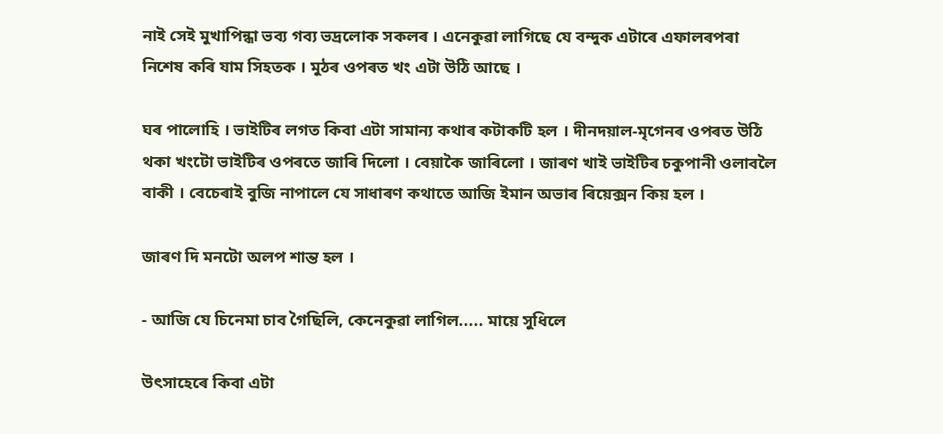নাই সেই মুখাপিন্ধা ভব্য গব্য ভদ্ৰলোক সকলৰ । এনেকুৱা লাগিছে যে বন্দুক এটাৰে এফালৰপৰা নিশেষ কৰি যাম সিহতক । মুঠৰ ওপৰত খং এটা উঠি আছে ।

ঘৰ পালোহি । ভাইটিৰ লগত কিবা এটা সামান্য কথাৰ কটাকটি হল । দীনদয়াল-মৃগেনৰ ওপৰত উঠি থকা খংটো ভাইটিৰ ওপৰতে জাৰি দিলো । বেয়াকৈ জাৰিলো । জাৰণ খাই ভাইটিৰ চকুপানী ওলাবলৈ বাকী । বেচেৰাই বুজি নাপালে যে সাধাৰণ কথাতে আজি ইমান অভাৰ ৰিয়েক্সন কিয় হল ।

জাৰণ দি মনটো অলপ শান্ত হল ।

- আজি যে চিনেমা চাব গৈছিলি, কেনেকুৱা লাগিল..... মায়ে সুধিলে

উৎসাহেৰে কিবা এটা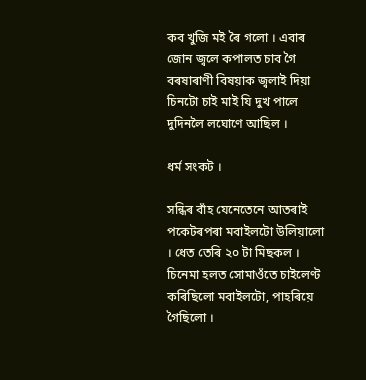কব খুজি মই ৰৈ গলো । এবাৰ জোন জ্বলে কপালত চাব গৈ বৰষাৰাণী বিষয়াক জ্বলাই দিয়া চিনটো চাই মাই যি দুখ পালে দুদিনলৈ লঘোণে আছিল ।

ধৰ্ম সংকট ।

সন্ধিৰ বাঁহ যেনেতেনে আতৰাই পকেটৰপৰা মবাইলটো উলিয়ালো । ধেত তেৰি ২০ টা মিছকল । চিনেমা হলত সোমাওঁতে চাইলেণ্ট কৰিছিলো মবাইলটো, পাহৰিয়ে গৈছিলো ।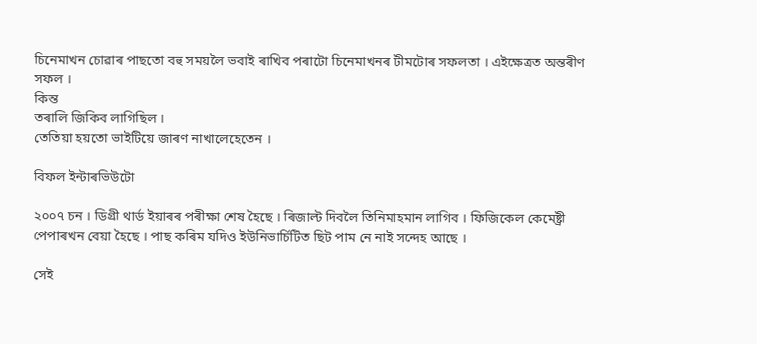চিনেমাখন চোৱাৰ পাছতো বহু সময়লৈ ভবাই ৰাখিব পৰাটো চিনেমাখনৰ টীমটোৰ সফলতা । এইক্ষেত্ৰত অন্তৰীণ সফল ।
কিন্ত
তৰালি জিকিব লাগিছিল ।
তেতিয়া হয়তো ভাইটিয়ে জাৰণ নাখালেহেতেন ।

বিফল ইন্টাৰভিউটো

২০০৭ চন । ডিগ্ৰী থাৰ্ড ইয়াৰৰ পৰীক্ষা শেষ হৈছে । ৰিজাল্ট দিবলৈ তিনিমাহমান লাগিব । ফিজিকেল কেমেষ্ট্ৰী পেপাৰখন বেয়া হৈছে । পাছ কৰিম যদিও ইউনিভাৰ্চিটিত ছিট পাম নে নাই সন্দেহ আছে ।

সেই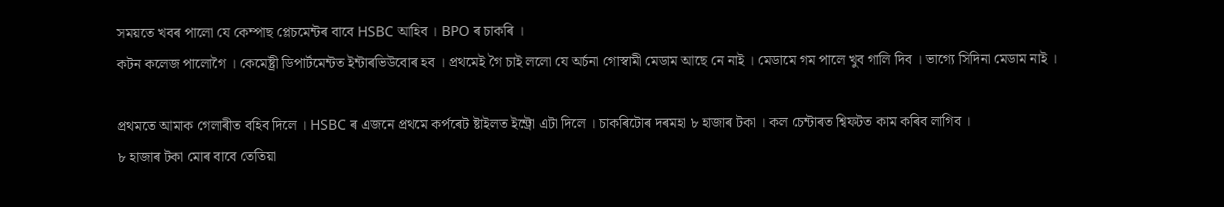সময়তে খবৰ পালো যে কেম্পাছ প্লেচমেন্টৰ বাবে HSBC আহিব । BPO ৰ চাকৰি ।
কটন কলেজ পালোগৈ । কেমেষ্ট্ৰী ডিপাৰ্টমেন্টত ইন্টাৰভিউবোৰ হব । প্ৰথমেই গৈ চাই ললো যে অৰ্চনা গোস্বামী মেডাম আছে নে নাই । মেডামে গম পালে খুব গালি দিব । ভাগ্যে সিদিনা মেডাম নাই ।

প্ৰথমতে আমাক গেলাৰীত বহিব দিলে । HSBC ৰ এজনে প্ৰথমে কৰ্পৰেট ষ্টাইলত ইন্ট্ৰো এটা দিলে । চাকৰিটোৰ দৰমহা ৮ হাজাৰ টকা । কল চেন্টাৰত শ্বিফটত কাম কৰিব লাগিব ।
৮ হাজাৰ টকা মোৰ বাবে তেতিয়া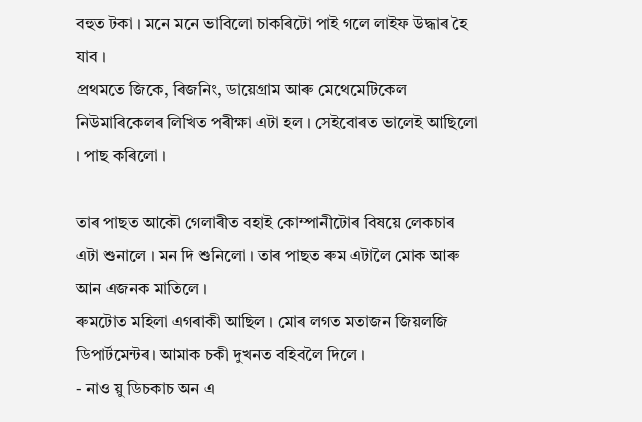বহুত টকা । মনে মনে ভাবিলো চাকৰিটো পাই গলে লাইফ উদ্ধাৰ হৈ যাব ।
প্ৰথমতে জিকে, ৰিজনিং, ডায়েগ্ৰাম আৰু মেথেমেটিকেল নিউমাৰিকেলৰ লিখিত পৰীক্ষা এটা হল । সেইবোৰত ভালেই আছিলো । পাছ কৰিলো ।

তাৰ পাছত আকৌ গেলাৰীত বহাই কোম্পানীটোৰ বিষয়ে লেকচাৰ এটা শুনালে । মন দি শুনিলো । তাৰ পাছত ৰুম এটালৈ মোক আৰু আন এজনক মাতিলে ।
ৰুমটোত মহিলা এগৰাকী আছিল । মোৰ লগত মতাজন জিয়লজি ডিপাৰ্টমেন্টৰ। আমাক চকী দুখনত বহিবলৈ দিলে ।
- নাও য়ু ডিচকাচ অন এ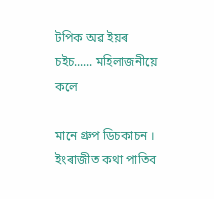টপিক অৱ ইয়ৰ চইচ...... মহিলাজনীয়ে কলে

মানে গ্ৰুপ ডিচকাচন । ইংৰাজীত কথা পাতিব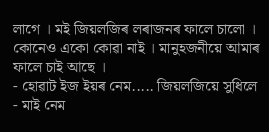লাগে । মই জিয়লজিৰ লৰাজনৰ ফালে চালো । কোনেও একো কোৱা নাই । মানুহজনীয়ে আমাৰ ফালে চাই আছে ।
- হোৱাট ইজ ইয়ৰ নেম..... জিয়লজিয়ে সুধিলে
- মাই নেম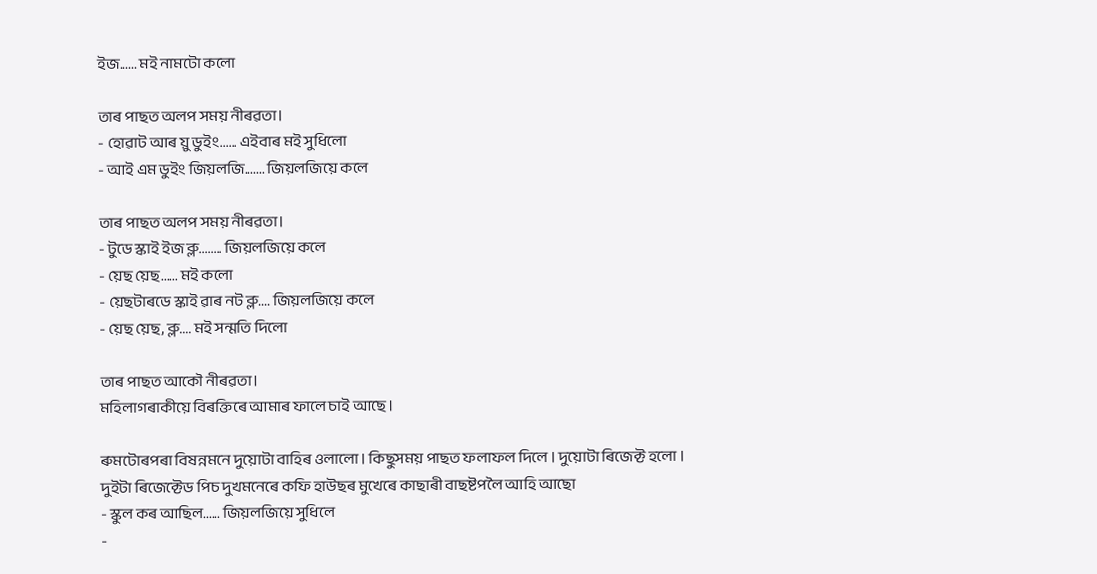ইজ...... মই নামটো কলো

তাৰ পাছত অলপ সময় নীৰৱতা।
- হোৱাট আৰ য়ু ডুইং...... এইবাৰ মই সুধিলো
- আই এম ডুইং জিয়লজি....... জিয়লজিয়ে কলে

তাৰ পাছত অলপ সময় নীৰৱতা।
- টুডে স্কাই ইজ ব্লু........ জিয়লজিয়ে কলে
- য়েছ য়েছ...... মই কলো
- য়েছটাৰডে স্কাই ৱাৰ নট ব্লু.... জিয়লজিয়ে কলে
- য়েছ য়েছ, ব্লু.... মই সন্মতি দিলো

তাৰ পাছত আকৌ নীৰৱতা।
মহিলাগৰাকীয়ে বিৰক্তিৰে আমাৰ ফালে চাই আছে ।

ৰুমটোৰপৰা বিষন্নমনে দুয়োটা বাহিৰ ওলালো । কিছুসময় পাছত ফলাফল দিলে । দুয়োটা ৰিজেক্ট হলো ।
দুইটা ৰিজেক্টেড পিচ দুখমনেৰে কফি হাউছৰ মুখেৰে কাছাৰী বাছষ্টপলৈ আহি আছো
- স্কুল কৰ আছিল...... জিয়লজিয়ে সুধিলে
-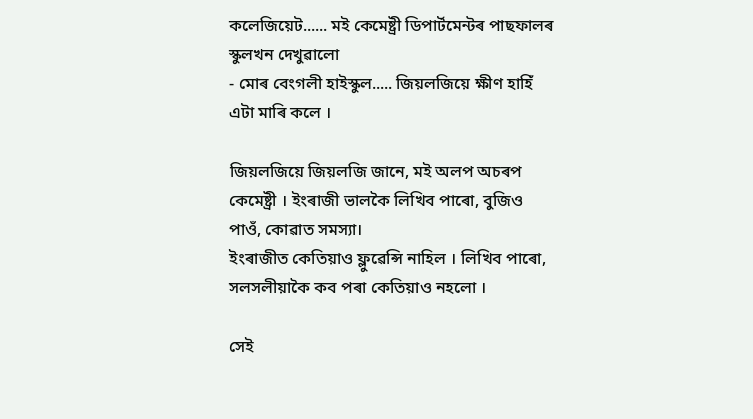কলেজিয়েট...... মই কেমেষ্ট্ৰী ডিপাৰ্টমেন্টৰ পাছফালৰ স্কুলখন দেখুৱালো
- মোৰ বেংগলী হাইস্কুল..... জিয়লজিয়ে ক্ষীণ হাহিঁ এটা মাৰি কলে ।

জিয়লজিয়ে জিয়লজি জানে, মই অলপ অচৰপ কেমেষ্ট্ৰী । ইংৰাজী ভালকৈ লিখিব পাৰো, বুজিও পাওঁ, কোৱাত সমস্যা।
ইংৰাজীত কেতিয়াও ফ্লুৱেন্সি নাহিল । লিখিব পাৰো, সলসলীয়াকৈ কব পৰা কেতিয়াও নহলো ।

সেই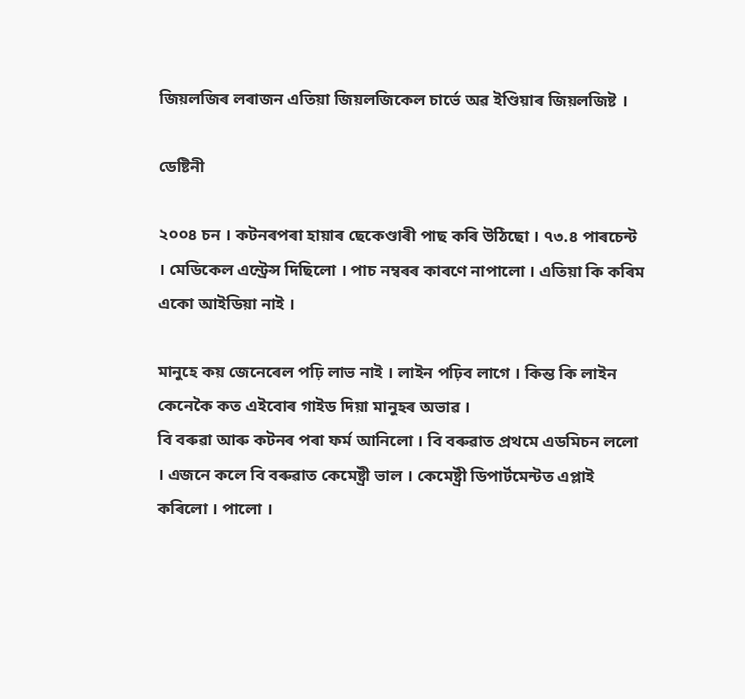জিয়লজিৰ লৰাজন এতিয়া জিয়লজিকেল চাৰ্ভে অৱ ইণ্ডিয়াৰ জিয়লজিষ্ট ।

ডেষ্টিনী

২০০৪ চন । কটনৰপৰা হায়াৰ ছেকেণ্ডাৰী পাছ কৰি উঠিছো । ৭৩.৪ পাৰচেন্ট । মেডিকেল এন্ট্ৰেন্স দিছিলো । পাচ নম্বৰৰ কাৰণে নাপালো । এতিয়া কি কৰিম একো আইডিয়া নাই ।

মানুহে কয় জেনেৰেল পঢ়ি লাভ নাই । লাইন পঢ়িব লাগে । কিন্ত কি লাইন কেনেকৈ কত এইবোৰ গাইড দিয়া মানুহৰ অভাৱ ।
বি বৰুৱা আৰু কটনৰ পৰা ফৰ্ম আনিলো । বি বৰুৱাত প্ৰথমে এডমিচন ললো । এজনে কলে বি বৰুৱাত কেমেষ্ট্ৰী ভাল । কেমেষ্ট্ৰী ডিপাৰ্টমেন্টত এপ্লাই কৰিলো । পালো ।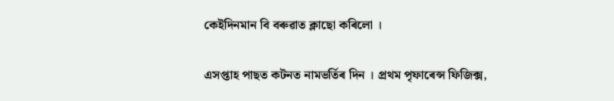কেইদিনমান বি বৰুৱাত ক্লাছো কৰিলো ।

এসপ্তাহ পাছত কটনত নামভৰ্তিৰ দিন । প্ৰথম পৃফাৰেন্স ফিজিক্স,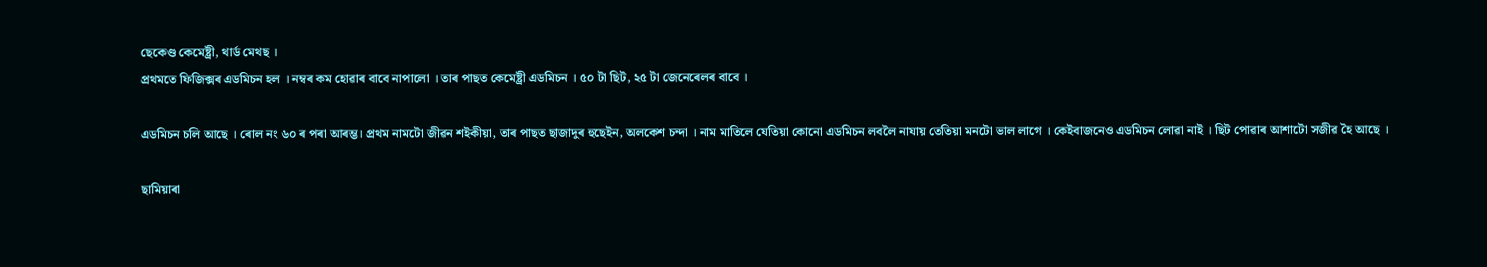ছেকেণ্ড কেমেষ্ট্ৰী, থাৰ্ড মেথছ ।
প্ৰথমতে ফিজিক্সৰ এডমিচন হল । নম্বৰ কম হোৱাৰ বাবে নাপালো । তাৰ পাছত কেমেষ্ট্ৰী এডমিচন । ৫০ টা ছিট, ২৫ টা জেনেৰেলৰ বাবে ।

এডমিচন চলি আছে । ৰোল নং ৬০ ৰ পৰা আৰম্ভ। প্ৰথম নামটো জীৱন শইকীয়া, তাৰ পাছত ছাজাদুৰ হুছেইন, অলকেশ চন্দা । নাম মাতিলে যেতিয়া কোনো এডমিচন লবলৈ নাযায় তেতিয়া মনটো ভাল লাগে । কেইবাজনেও এডমিচন লোৱা নাই । ছিট পোৱাৰ আশাটো সজীৱ হৈ আছে ।

ছামিয়াৰা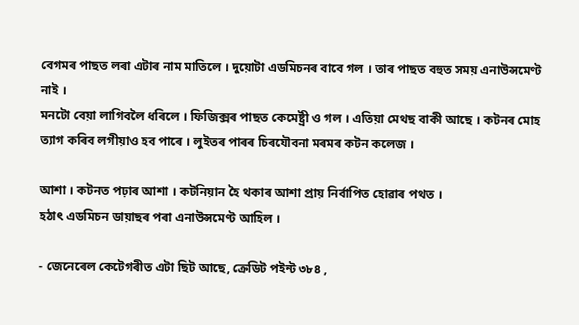বেগমৰ পাছত লৰা এটাৰ নাম মাতিলে । দুয়োটা এডমিচনৰ বাবে গল । তাৰ পাছত বহুত সময় এনাউন্সমেণ্ট নাই ।
মনটো বেয়া লাগিবলৈ ধৰিলে । ফিজিক্সৰ পাছত কেমেষ্ট্ৰী ও গল । এতিয়া মেথছ বাকী আছে । কটনৰ মোহ ত্যাগ কৰিব লগীয়াও হব পাৰে । লুইতৰ পাৰৰ চিৰযৌবনা মৰমৰ কটন কলেজ ।

আশা । কটনত পঢ়াৰ আশা । কটনিয়ান হৈ থকাৰ আশা প্ৰায় নিৰ্বাপিত হোৱাৰ পথত ।
হঠাৎ এডমিচন ডায়াছৰ পৰা এনাউন্সমেণ্ট আহিল ।

- জেনেৰেল কেটেগৰীত এটা ছিট আছে, ক্ৰেডিট পইন্ট ৩৮৪ ,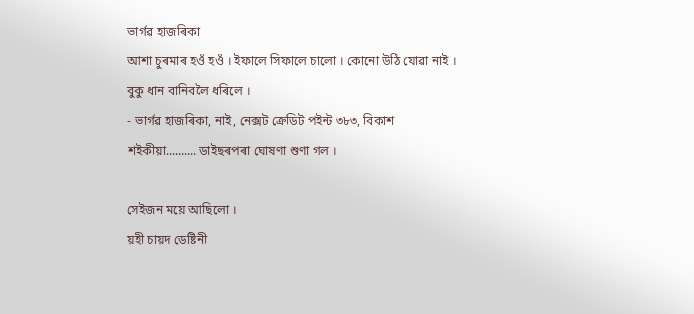ভাৰ্গৱ হাজৰিকা
আশা চুৰমাৰ হওঁ হওঁ । ইফালে সিফালে চালো । কোনো উঠি যোৱা নাই । বুকু ধান বানিবলৈ ধৰিলে ।
- ভাৰ্গৱ হাজৰিকা, নাই, নেক্সট ক্ৰেডিট পইন্ট ৩৮৩, বিকাশ শইকীয়া.......... ডাইছৰপৰা ঘোষণা শুণা গল ।

সেইজন ময়ে আছিলো ।
য়হী চায়দ ডেষ্টিনী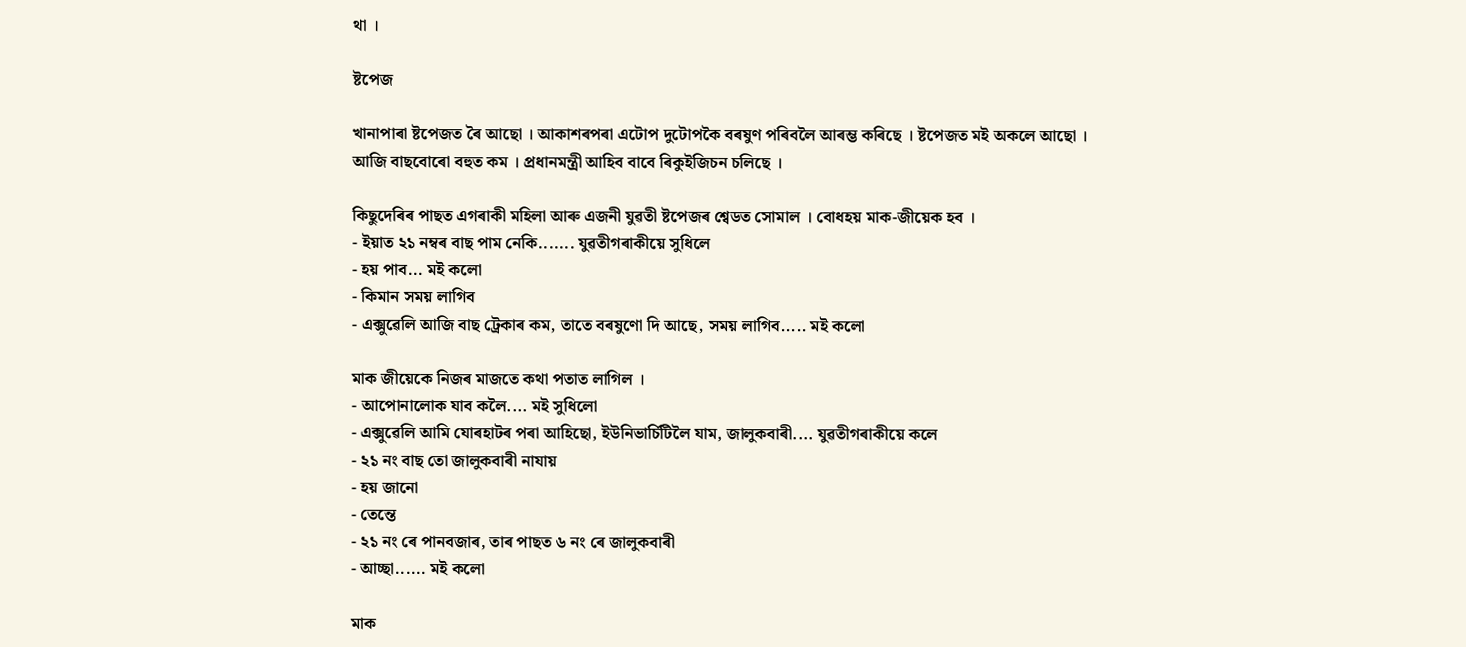থা ।

ষ্টপেজ

খানাপাৰা ষ্টপেজত ৰৈ আছো । আকাশৰপৰা এটোপ দুটোপকৈ বৰষুণ পৰিবলৈ আৰম্ভ কৰিছে । ষ্টপেজত মই অকলে আছো । আজি বাছবোৰো বহুত কম । প্ৰধানমন্ত্ৰী আহিব বাবে ৰিকুইজিচন চলিছে ।

কিছুদেৰিৰ পাছত এগৰাকী মহিলা আৰু এজনী যুৱতী ষ্টপেজৰ শ্বেডত সোমাল । বোধহয় মাক-জীয়েক হব ।
- ইয়াত ২১ নম্বৰ বাছ পাম নেকি....... যুৱতীগৰাকীয়ে সুধিলে
- হয় পাব... মই কলো
- কিমান সময় লাগিব
- এক্সুৱেলি আজি বাছ ট্ৰেকাৰ কম, তাতে বৰষুণো দি আছে, সময় লাগিব..... মই কলো

মাক জীয়েকে নিজৰ মাজতে কথা পতাত লাগিল ।
- আপোনালোক যাব কলৈ.... মই সুধিলো
- এক্সুৱেলি আমি যোৰহাটৰ পৰা আহিছো, ইউনিভাৰ্চিটিলৈ যাম, জালুকবাৰী.... যুৱতীগৰাকীয়ে কলে
- ২১ নং বাছ তো জালুকবাৰী নাযায়
- হয় জানো
- তেন্তে
- ২১ নং ৰে পানবজাৰ, তাৰ পাছত ৬ নং ৰে জালুকবাৰী
- আচ্ছা...... মই কলো

মাক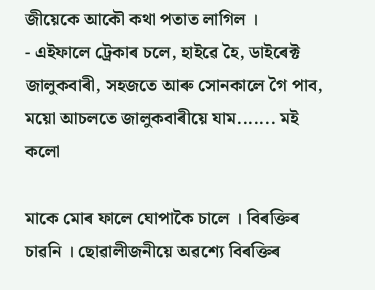জীয়েকে আকৌ কথা পতাত লাগিল ।
- এইফালে ট্ৰেকাৰ চলে, হাইৱে হৈ, ডাইৰেক্ট জালুকবাৰী, সহজতে আৰু সোনকালে গৈ পাব, ময়ো আচলতে জালুকবাৰীয়ে যাম....... মই কলো

মাকে মোৰ ফালে ঘোপাকৈ চালে । বিৰক্তিৰ চাৱনি । ছোৱালীজনীয়ে অৱশ্যে বিৰক্তিৰ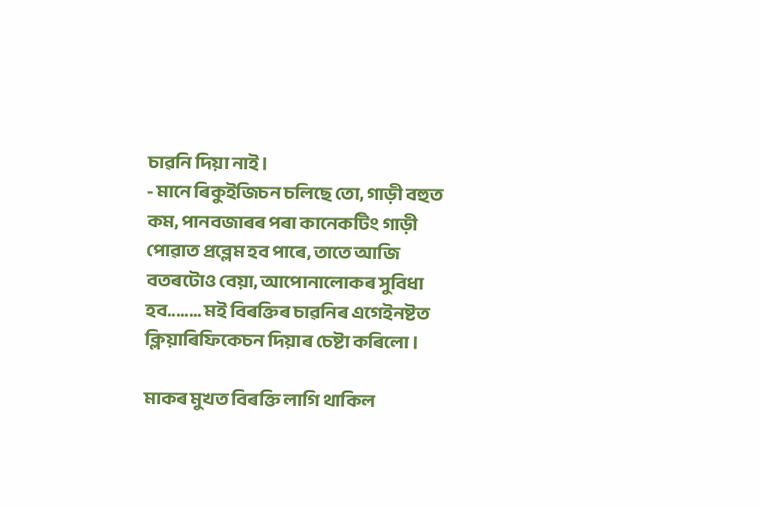চাৱনি দিয়া নাই।
- মানে ৰিকুইজিচন চলিছে তো, গাড়ী বহুত কম, পানবজাৰৰ পৰা কানেকটিং গাড়ী পোৱাত প্ৰব্লেম হব পাৰে, তাতে আজি বতৰটোও বেয়া, আপোনালোকৰ সুবিধা হব........ মই বিৰক্তিৰ চাৱনিৰ এগেইনষ্টত ক্লিয়াৰিফিকেচন দিয়াৰ চেষ্টা কৰিলো ।

মাকৰ মুখত বিৰক্তি লাগি থাকিল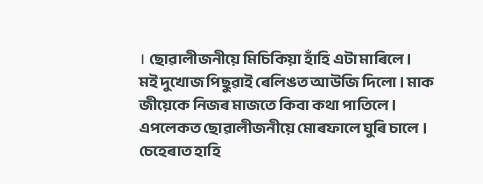। ছোৱালীজনীয়ে মিচিকিয়া হাঁহি এটা মাৰিলে ।
মই দুখোজ পিছুৱাই ৰেলিঙত আউজি দিলো । মাক জীয়েকে নিজৰ মাজতে কিবা কথা পাতিলে । এপলেকত ছোৱালীজনীয়ে মোৰফালে ঘুৰি চালে । চেহেৰাত হাহি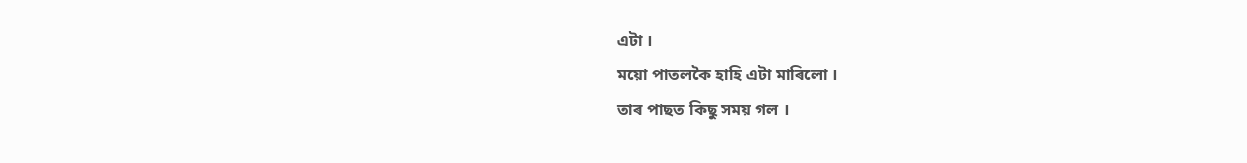এটা ।
ময়ো পাতলকৈ হাহি এটা মাৰিলো ।
তাৰ পাছত কিছু সময় গল ।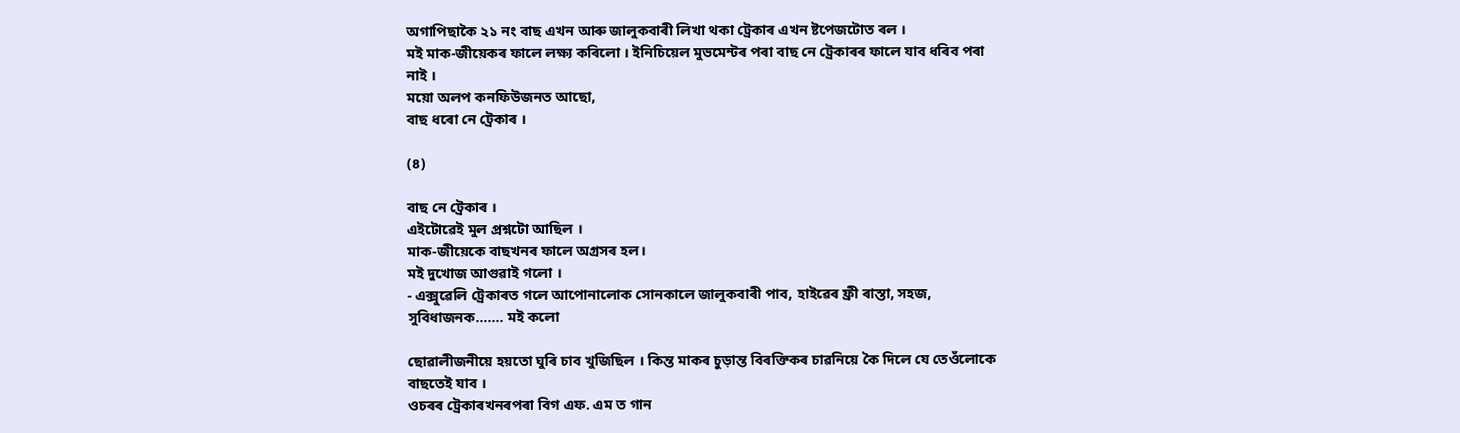অগাপিছাকৈ ২১ নং বাছ এখন আৰু জালুকবাৰী লিখা থকা ট্ৰেকাৰ এখন ষ্টপেজটোত ৰল ।
মই মাক-জীয়েকৰ ফালে লক্ষ্য কৰিলো । ইনিচিয়েল মুভমেন্টৰ পৰা বাছ নে ট্ৰেকাৰৰ ফালে যাব ধৰিব পৰা নাই ।
ময়ো অলপ কনফিউজনত আছো,
বাছ ধৰো নে ট্ৰেকাৰ ।

(৪)

বাছ নে ট্ৰেকাৰ ।
এইটোৱেই মুল প্ৰশ্নটো আছিল ।
মাক-জীয়েকে বাছখনৰ ফালে অগ্ৰসৰ হল।
মই দুখোজ আগুৱাই গলো ।
- এক্সুৱেলি ট্ৰেকাৰত গলে আপোনালোক সোনকালে জালুকবাৰী পাব, হাইৱেৰ ফ্ৰী ৰাস্তা, সহজ, সুবিধাজনক....... মই কলো

ছোৱালীজনীয়ে হয়তো ঘুৰি চাব খুজিছিল । কিন্ত মাকৰ চুড়ান্ত বিৰক্তিকৰ চাৱনিয়ে কৈ দিলে যে তেওঁলোকে বাছতেই যাব ।
ওচৰৰ ট্ৰেকাৰখনৰপৰা বিগ এফ. এম ত গান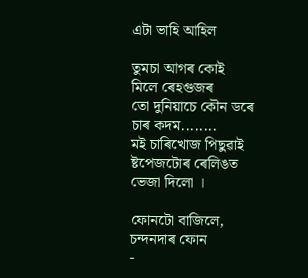এটা ভাহি আহিল

তুমচা আগৰ কোই মিলে ৰেহগুজৰ
তো দুনিয়াচে কৌন ডৰে
চাৰ কদম........
মই চাৰিখোজ পিছুৱাই ষ্টপেজটোৰ ৰেলিঙত ভেজা দিলো ।

ফোনটো বাজিলে, চন্দনদাৰ ফোন
-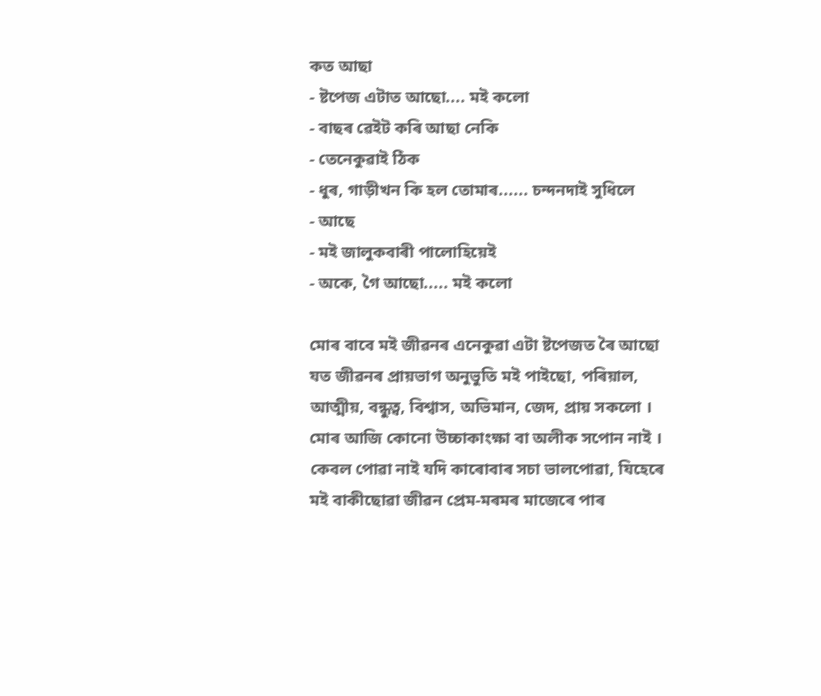কত আছা
- ষ্টপেজ এটাত আছো.... মই কলো
- বাছৰ ৱেইট কৰি আছা নেকি
- তেনেকুৱাই ঠিক
- ধুৰ, গাড়ীখন কি হল তোমাৰ...... চন্দনদাই সুধিলে
- আছে
- মই জালুকবাৰী পালোহিয়েই
- অকে, গৈ আছো..... মই কলো

মোৰ বাবে মই জীৱনৰ এনেকুৱা এটা ষ্টপেজত ৰৈ আছো যত জীৱনৰ প্ৰায়ভাগ অনুভুতি মই পাইছো, পৰিয়াল, আত্মীয়, বন্ধুত্ব, বিশ্বাস, অভিমান, জেদ, প্ৰায় সকলো । মোৰ আজি কোনো উচ্চাকাংক্ষা বা অলীক সপোন নাই ।
কেবল পোৱা নাই যদি কাৰোবাৰ সচা ভালপোৱা, যিহেৰে মই বাকীছোৱা জীৱন প্ৰেম-মৰমৰ মাজেৰে পাৰ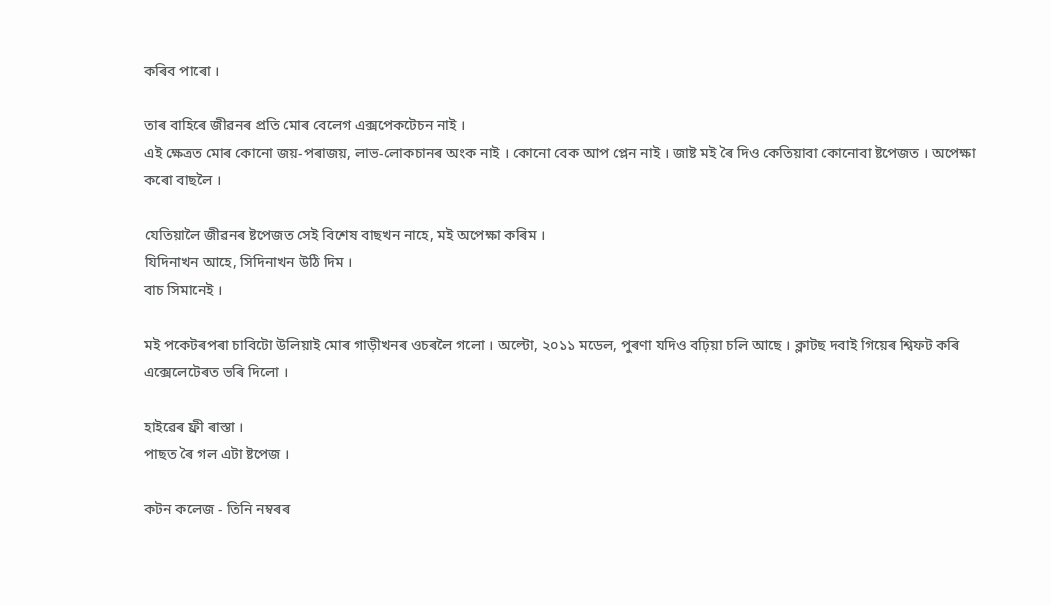কৰিব পাৰো ।

তাৰ বাহিৰে জীৱনৰ প্ৰতি মোৰ বেলেগ এক্সপেকটেচন নাই ।
এই ক্ষেত্ৰত মোৰ কোনো জয়-পৰাজয়, লাভ-লোকচানৰ অংক নাই । কোনো বেক আপ প্লেন নাই । জাষ্ট মই ৰৈ দিও কেতিয়াবা কোনোবা ষ্টপেজত । অপেক্ষা কৰো বাছলৈ ।

যেতিয়ালৈ জীৱনৰ ষ্টপেজত সেই বিশেষ বাছখন নাহে, মই অপেক্ষা কৰিম ।
যিদিনাখন আহে, সিদিনাখন উঠি দিম ।
বাচ সিমানেই ।

মই পকেটৰপৰা চাবিটো উলিয়াই মোৰ গাড়ীখনৰ ওচৰলৈ গলো । অল্টো, ২০১১ মডেল, পুৰণা যদিও বঢ়িয়া চলি আছে । ক্লাটছ দবাই গিয়েৰ শ্বিফট কৰি এক্সেলেটেৰত ভৰি দিলো ।

হাইৱেৰ ফ্ৰী ৰাস্তা ।
পাছত ৰৈ গল এটা ষ্টপেজ ।

কটন কলেজ - তিনি নম্বৰৰ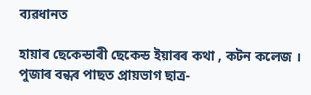ব্যৱধানত

হায়াৰ ছেকেন্ডাৰী ছেকেন্ড ইয়াৰৰ কথা , কটন কলেজ । পুজাৰ বন্ধৰ পাছত প্ৰায়ভাগ ছাত্ৰ-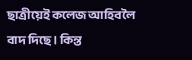ছাত্ৰীয়েই কলেজ আহিবলৈ বাদ দিছে । কিন্ত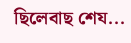ছিলেবাছ শেয...